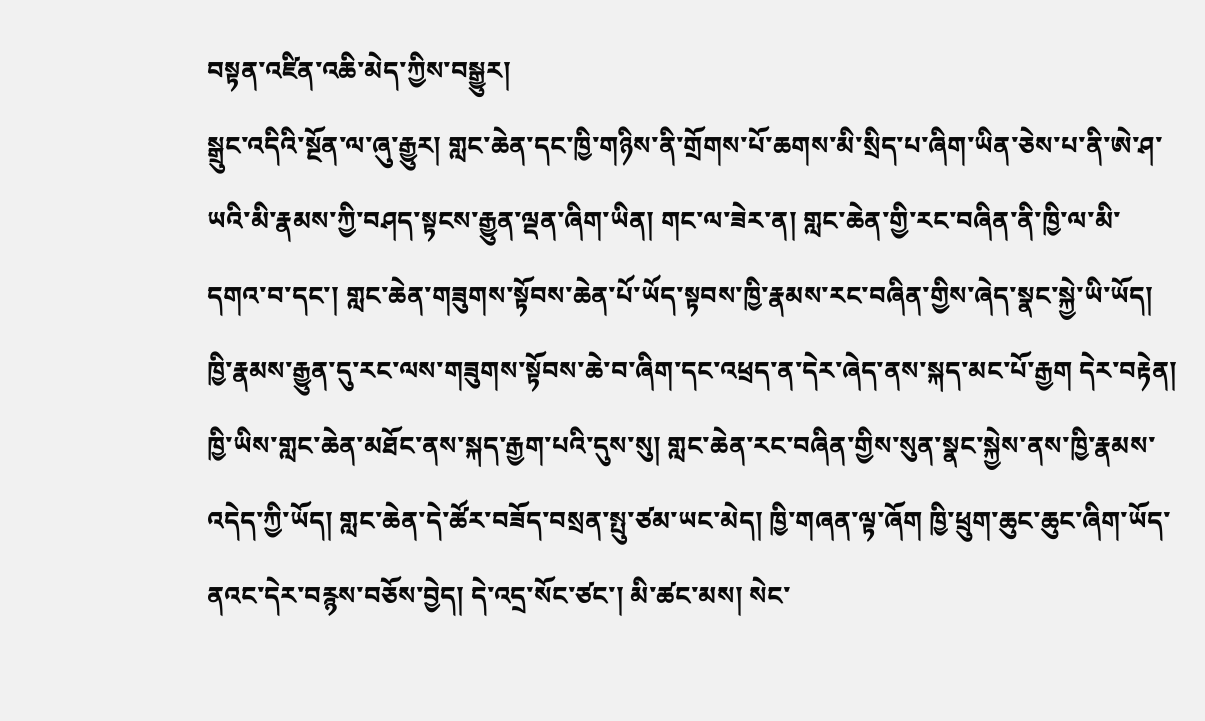བསྟན་འཛིན་འཆི་མེད་ཀྱིས་བསྒྱུར།
སྒྲུང་འདིའི་སྔོན་ལ་ཞུ་རྒྱུར། གླང་ཆེན་དང་ཁྱི་གཉིས་ནི་གྲོགས་པོ་ཆགས་མི་སྲིད་པ་ཞིག་ཡིན་ཅེས་པ་ནི་ཨེ་ཤ་ཡའི་མི་རྣམས་ཀྱི་བཤད་སྟངས་རྒྱུན་ལྡན་ཞིག་ཡིན། གང་ལ་ཟེར་ན། གླང་ཆེན་གྱི་རང་བཞིན་ནི་ཁྱི་ལ་མི་དགའ་བ་དང་། གླང་ཆེན་གཟུགས་སྟོབས་ཆེན་པོ་ཡོད་སྟབས་ཁྱི་རྣམས་རང་བཞིན་གྱིས་ཞེད་སྣང་སྐྱེ་ཡི་ཡོད།
ཁྱི་རྣམས་རྒྱུན་དུ་རང་ལས་གཟུགས་སྟོབས་ཆེ་བ་ཞིག་དང་འཕྲད་ན་དེར་ཞེད་ནས་སྐད་མང་པོ་རྒྱག དེར་བརྟེན། ཁྱི་ཡིས་གླང་ཆེན་མཐོང་ནས་སྐད་རྒྱག་པའི་དུས་སུ། གླང་ཆེན་རང་བཞིན་གྱིས་སུན་སྣང་སྐྱེས་ནས་ཁྱི་རྣམས་འདེད་ཀྱི་ཡོད། གླང་ཆེན་དེ་ཚོར་བཟོད་བསྲན་སྤུ་ཙམ་ཡང་མེད། ཁྱི་གཞན་ལྟ་ཞོག ཁྱི་ཕྲུག་ཆུང་ཆུང་ཞིག་ཡོད་ནའང་དེར་བརྙས་བཅོས་བྱེད། དེ་འདྲ་སོང་ཙང་། མི་ཚང་མས། སེང་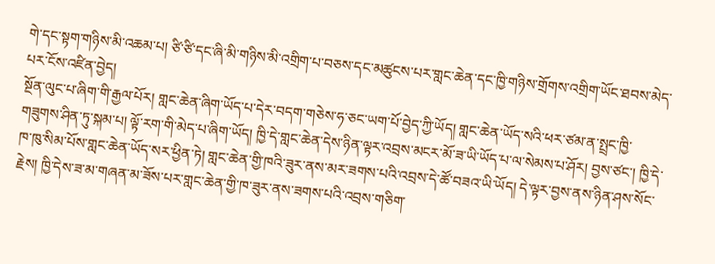གེ་དང་སྟག་གཉིས་མི་འཆམ་པ། ཙི་ཙི་དང་ཞི་མི་གཉིས་མི་འགྲིག་པ་བཅས་དང་མཚུངས་པར་གླང་ཆེན་དང་ཁྱི་གཉིས་གྲོགས་འགྲིག་ཡོང་ཐབས་མེད་པར་ངོས་འཛིན་བྱེད།
སྔོན་ལུང་པ་ཞིག་གི་རྒྱལ་པོར། གླང་ཆེན་ཞིག་ཡོད་པ་དེར་བདག་གཅེས་ཧ་ཅང་ཡག་པོ་བྱེད་ཀྱི་ཡོད། གླང་ཆེན་ཡོད་སའི་ཕར་ཙམ་ན་སྤྲང་ཁྱི་གཟུགས་ཤིན་ཏུ་སྐམ་པ། ལྟོ་རག་གི་མེད་པ་ཞིག་ཡོད། ཁྱི་དེ་གླང་ཆེན་དེས་ཉིན་ལྟར་འབྲས་མངར་མོ་ཟ་ཡི་ཡོད་པ་ལ་སེམས་པ་ཤོར། བྱས་ཙང་། ཁྱི་དེ་ཁ་ཁུ་སིམ་པོས་གླང་ཆེན་ཡོད་སར་ཕྱིན་ཏེ། གླང་ཆེན་གྱི་ཁའི་ཟུར་ནས་མར་ཟགས་པའི་འབྲས་དེ་ཚོ་བཟའ་ཡི་ཡོད། དེ་ལྟར་བྱས་ནས་ཉིན་ཤས་སོང་རྗེས། ཁྱི་དེས་ཟ་མ་གཞན་མ་ཟོས་པར་གླང་ཆེན་གྱི་ཁ་ཟུར་ནས་ཟགས་པའི་འབྲས་གཅིག་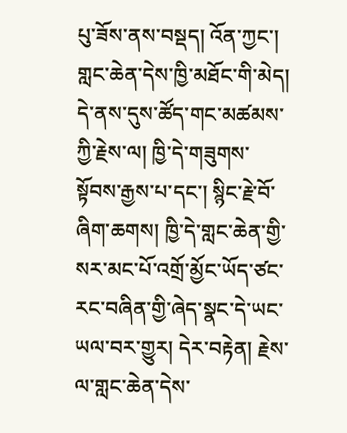པུ་ཟོས་ནས་བསྡད། འོན་ཀྱང་། གླང་ཆེན་དེས་ཁྱི་མཐོང་གི་མེད།
དེ་ནས་དུས་ཚོད་གང་མཚམས་ཀྱི་རྗེས་ལ། ཁྱི་དེ་གཟུགས་སྟོབས་རྒྱས་པ་དང་། སྙིང་རྗེ་བོ་ཞིག་ཆགས། ཁྱི་དེ་གླང་ཆེན་གྱི་སར་མང་པོ་འགྲོ་མྱོང་ཡོད་ཙང་རང་བཞིན་གྱི་ཞེད་སྣང་དེ་ཡང་ཡལ་བར་གྱུར། དེར་བརྟེན། རྗེས་ལ་གླང་ཆེན་དེས་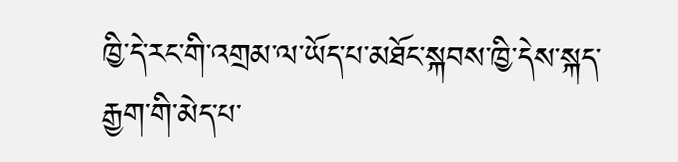ཁྱི་དེ་རང་གི་འགྲམ་ལ་ཡོད་པ་མཐོང་སྐབས་ཁྱི་དེས་སྐད་རྒྱག་གི་མེད་པ་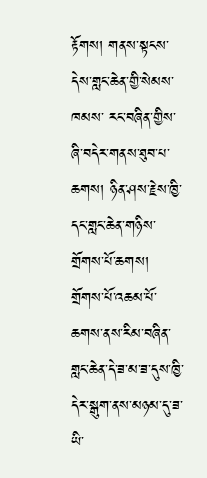རྟོགས། གནས་སྟངས་དེས་གླང་ཆེན་གྱི་སེམས་ཁམས་ རང་བཞིན་གྱིས་ཞི་བདེར་གནས་ཐུབ་པ་ཆགས། ཉིན་ཤས་རྗེས་ཁྱི་དང་གླང་ཆེན་གཉིས་གྲོགས་པོ་ཆགས།
གྲོགས་པོ་འཆམ་པོ་ཆགས་ནས་རིམ་བཞིན་གླང་ཆེན་དེ་ཟ་མ་ཟ་དུས་ཁྱི་དེར་སྒུག་ནས་མཉམ་དུ་ཟ་ཡི་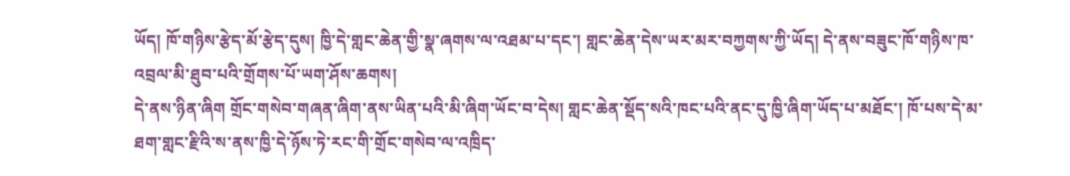ཡོད། ཁོ་གཉིས་རྩེད་མོ་རྩེད་དུས། ཁྱི་དེ་གླང་ཆེན་གྱི་སྣ་ཞགས་ལ་འཐམ་པ་དང་། གླང་ཆེན་དེས་ཡར་མར་བཀྱགས་ཀྱི་ཡོད། དེ་ནས་བཟུང་ཁོ་གཉིས་ཁ་འབྲལ་མི་ཐུབ་པའི་གྲོགས་པོ་ཡག་ཤོས་ཆགས།
དེ་ནས་ཉིན་ཞིག གྲོང་གསེབ་གཞན་ཞིག་ནས་ཡིན་པའི་མི་ཞིག་ཡོང་བ་དེས། གླང་ཆེན་སྡོད་སའི་ཁང་པའི་ནང་དུ་ཁྱི་ཞིག་ཡོད་པ་མཐོང་། ཁོ་པས་དེ་མ་ཐག་གླང་རྫིའི་ས་ནས་ཁྱི་དེ་ཉོས་ཏེ་རང་གི་གྲོང་གསེབ་ལ་འཁྲིད་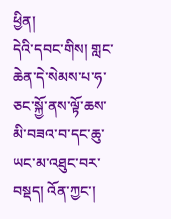ཕྱིན།
དེའི་དབང་གིས། གླང་ཆེན་དེ་སེམས་པ་ཧ་ཅང་སྐྱོ་ནས་ལྟོ་ཆས་མི་བཟའ་བ་དང་ཆུ་ཡང་མ་འཐུང་བར་བསྡད། འོན་ཀྱང་།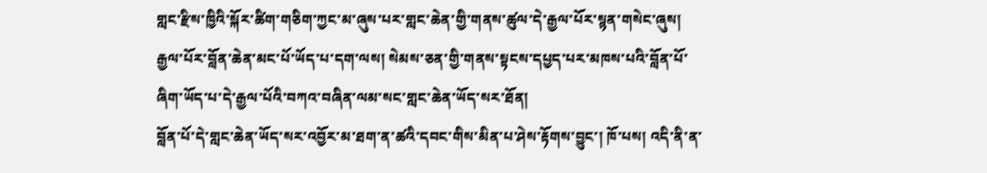གླང་རྫིས་ཁྱིའི་སྐོར་ཚིག་གཅིག་ཀྱང་མ་ཞུས་པར་གླང་ཆེན་གྱི་གནས་ཚུལ་དེ་རྒྱལ་པོར་སྙན་གསེང་ཞུས།
རྒྱལ་པོར་བློན་ཆེན་མང་པོ་ཡོད་པ་དག་ལས། སེམས་ཅན་གྱི་གནས་སྟངས་དཔྱད་པར་མཁས་པའི་བློན་པོ་ཞིག་ཡོད་པ་དེ་རྒྱལ་པོའི་བཀའ་བཞིན་ལམ་སང་གླང་ཆེན་ཡོད་སར་ཐོན།
བློན་པོ་དེ་གླང་ཆེན་ཡོད་སར་འབྱོར་མ་ཐག་ན་ཚའི་དབང་གིས་མིན་པ་ཤེས་རྟོགས་བྱུང་། ཁོ་པས། འདི་ནི་ན་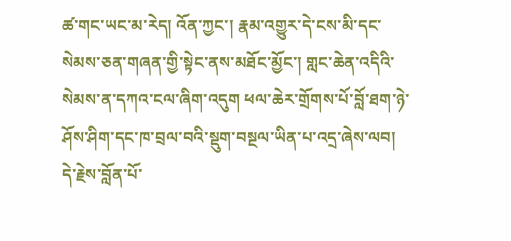ཚ་གང་ཡང་མ་རེད། འོན་ཀྱང་། རྣམ་འགྱུར་དེ་ངས་མི་དང་སེམས་ཅན་གཞན་གྱི་སྟེང་ནས་མཐོང་མྱོང་། གླང་ཆེན་འདིའི་སེམས་ན་དཀའ་ངལ་ཞིག་འདུག ཕལ་ཆེར་གྲོགས་པོ་བློ་ཐག་ཉེ་ཤོས་ཤིག་དང་ཁ་བྲལ་བའི་སྡུག་བསྔལ་ཡིན་པ་འདྲ་ཞེས་ལབ།
དེ་རྗེས་བློན་པོ་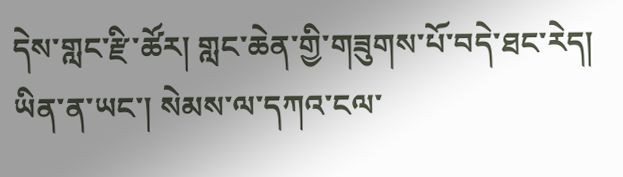དེས་གླང་རྫི་ཚོར། གླང་ཆེན་གྱི་གཟུགས་པོ་བདེ་ཐང་རེད། ཡིན་ན་ཡང་། སེམས་ལ་དཀའ་ངལ་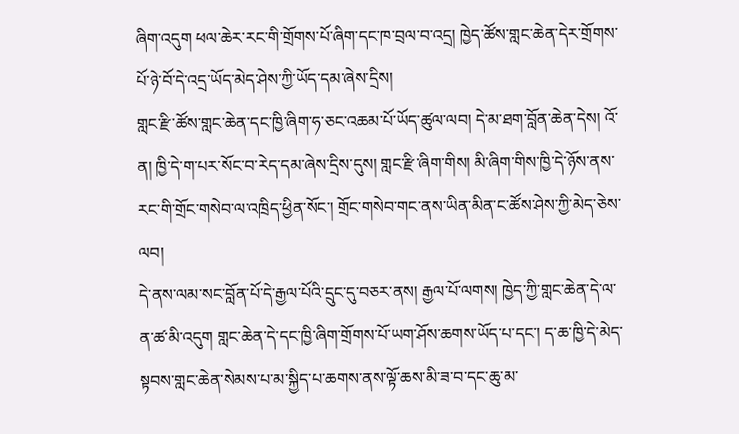ཞིག་འདུག ཕལ་ཆེར་རང་གི་གྲོགས་པོ་ཞིག་དང་ཁ་བྲལ་བ་འདྲ། ཁྱེད་ཚོས་གླང་ཆེན་དེར་གྲོགས་པོ་ཉེ་བོ་དེ་འདྲ་ཡོད་མེད་ཤེས་ཀྱི་ཡོད་དམ་ཞེས་དྲིས།
གླང་རྫི་ཚོས་གླང་ཆེན་དང་ཁྱི་ཞིག་ཧ་ཅང་འཆམ་པོ་ཡོད་ཚུལ་ལབ། དེ་མ་ཐག་བློན་ཆེན་དེས། འོ་ན། ཁྱི་དེ་ག་པར་སོང་བ་རེད་དམ་ཞེས་དྲིས་དུས། གླང་རྫི་ཞིག་གིས། མི་ཞིག་གིས་ཁྱི་དེ་ཉོས་ནས་རང་གི་གྲོང་གསེབ་ལ་འཁྲིད་ཕྱིན་སོང་། གྲོང་གསེབ་གང་ནས་ཡིན་མིན་ང་ཚོས་ཤེས་ཀྱི་མེད་ཅེས་ལབ།
དེ་ནས་ལམ་སང་བློན་པོ་དེ་རྒྱལ་པོའི་དྲུང་དུ་བཅར་ནས། རྒྱལ་པོ་ལགས། ཁྱེད་ཀྱི་གླང་ཆེན་དེ་ལ་ན་ཚ་མི་འདུག གླང་ཆེན་དེ་དང་ཁྱི་ཞིག་གྲོགས་པོ་ཡག་ཤོས་ཆགས་ཡོད་པ་དང་། ད་ཆ་ཁྱི་དེ་མེད་སྟབས་གླང་ཆེན་སེམས་པ་མ་སྐྱིད་པ་ཆགས་ནས་ལྟོ་ཆས་མི་ཟ་བ་དང་ཆུ་མ་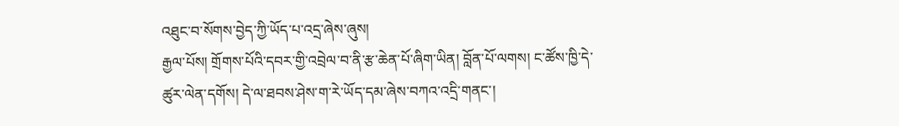འཐུང་བ་སོགས་བྱེད་ཀྱི་ཡོད་པ་འདྲ་ཞེས་ཞུས།
རྒྱལ་པོས། གྲོགས་པོའི་དབར་གྱི་འབྲེལ་བ་ནི་རྩ་ཆེན་པོ་ཞིག་ཡིན། བློན་པོ་ལགས། ང་ཚོས་ཁྱི་དེ་ཚུར་ལེན་དགོས། དེ་ལ་ཐབས་ཤེས་ག་རེ་ཡོད་དམ་ཞེས་བཀའ་འདྲི་གནང་།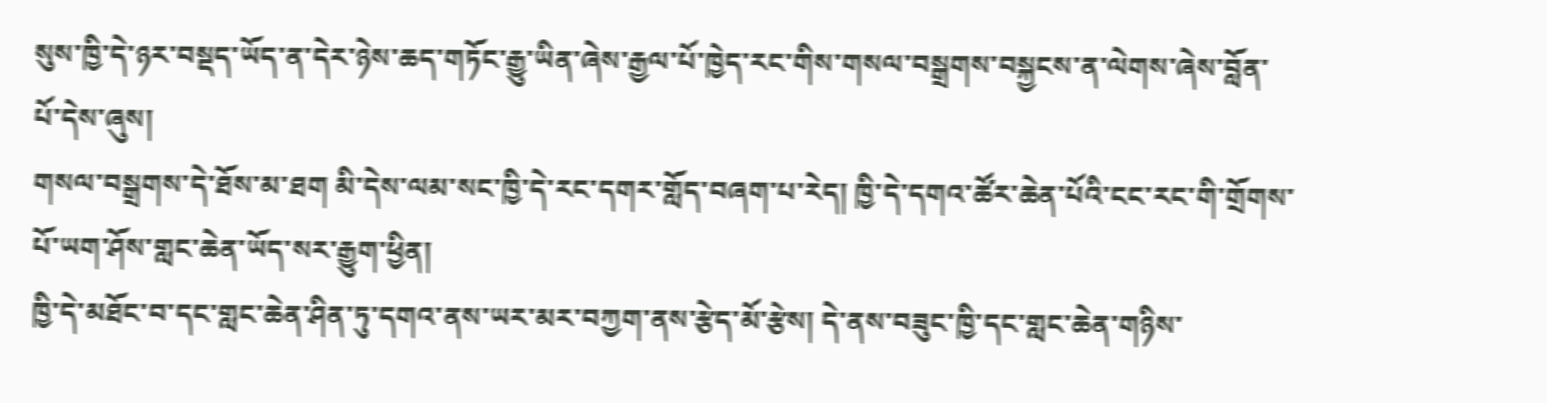སུས་ཁྱི་དེ་ཉར་བསྡད་ཡོད་ན་དེར་ཉེས་ཆད་གཏོང་རྒྱུ་ཡིན་ཞེས་རྒྱལ་པོ་ཁྱེད་རང་གིས་གསལ་བསྒྲགས་བསྐྱངས་ན་ལེགས་ཞེས་བློན་པོ་དེས་ཞུས།
གསལ་བསྒྲགས་དེ་ཐོས་མ་ཐག མི་དེས་ལམ་སང་ཁྱི་དེ་རང་དགར་གློད་བཞག་པ་རེད། ཁྱི་དེ་དགའ་ཚོར་ཆེན་པོའི་ངང་རང་གི་གྲོགས་པོ་ཡག་ཤོས་གླང་ཆེན་ཡོད་སར་རྒྱུག་ཕྱིན།
ཁྱི་དེ་མཐོང་བ་དང་གླང་ཆེན་ཤིན་ཏུ་དགའ་ནས་ཡར་མར་བཀྱག་ནས་རྩེད་མོ་རྩེས། དེ་ནས་བཟུང་ཁྱི་དང་གླང་ཆེན་གཉིས་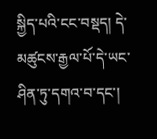སྐྱིད་པའི་ངང་བསྡད། དེ་མཚུངས་རྒྱལ་པོ་དེ་ཡང་ཤིན་ཏུ་དགའ་བ་དང་།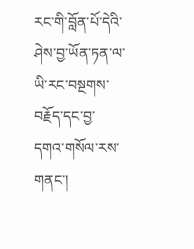རང་གི་བློན་པོ་དེའི་ཤེས་བྱ་ཡོན་ཏན་ལ་ཡི་རང་བསྔགས་བརྗོད་དང་བྱ་དགའ་གསོལ་རས་གནང་།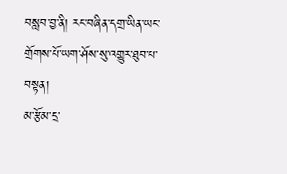བསླབ་བྱ་ནི། རང་བཞིན་དགྲ་ཡིན་ཡང་གྲོགས་པོ་ཡག་ཤོས་སུ་འགྱུར་ཐུབ་པ་བསྟན།
མ་རྩོམ་དྲ་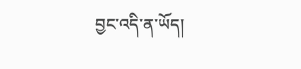བྱང་འདི་ན་ཡོད།